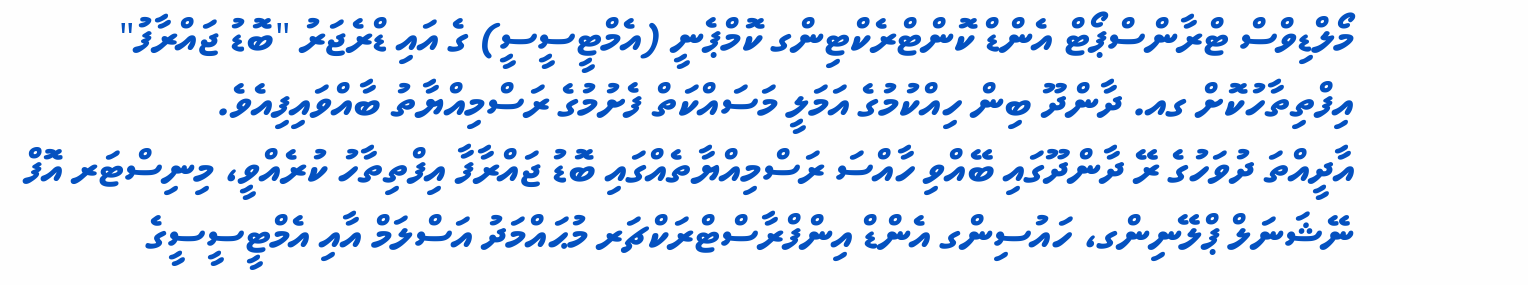މޯލްޑިވްސް ޓްރާންސްޕޯޓް އެންޑް ކޮންޓްރެކްޓިންގ ކޮމްޕެނީ (އެމްޓީސީސީ) ގެ އައި ޑްރެޖަރު "ބޮޑު ޖައްރާފު" އިފްތިތާހުކޮށް ގއ. ދާންދޫ ބިން ހިއްކުމުގެ އަމަލީ މަސައްކަތް ފެށުމުގެ ރަސްމިއްޔާތު ބާއްވައިފިއެވެ.
އާދީއްތަ ދުވަހުގެ ރޭ ދާންދޫގައި ބޭއްވި ހާއްސަ ރަސްމިއްޔާތެއްގައި ބޮޑު ޖައްރާފާ އިފްތިތާހު ކުރެއްވީ، މިނިސްޓަރ އޮފް ނޭޝަނަލް ޕްލޭނިންގ، ހައުސިންގ އެންޑް އިންފްރާސްޓްރަކްޗަރ މުޙައްމަދު އަސްލަމް އާއި އެމްޓީސީސީގެ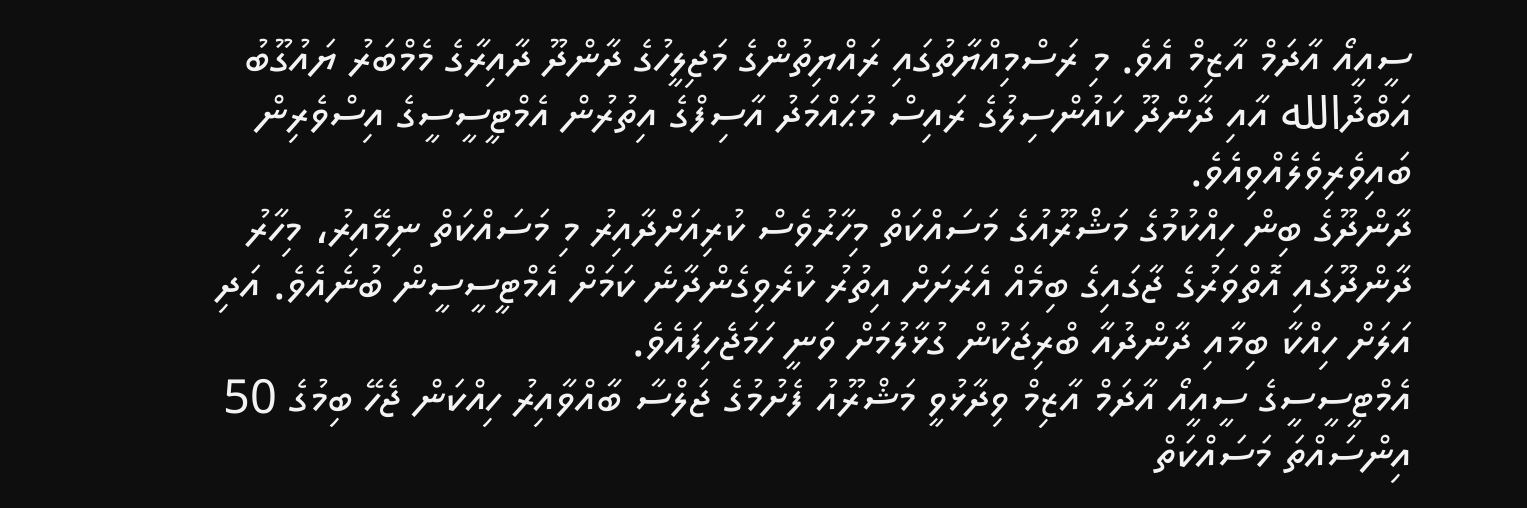ސީއީއޯ އާދަމް އާޒިމް އެވެ. މި ރަސްމިއްޔާތުގައި ރައްޔިތުންގެ މަޖިލީހުގެ ދާންދޫ ދާއިރާގެ މެމްބަރު ޔައުގޫބު އަބްދުالله އާއި ދާންދޫ ކައުންސިލުގެ ރައިސް މުޙައްމަދު އާސިފްގެ އިތުރުން އެމްޓީސީސީގެ އިސްވެރިން ބައިވެރިވެލެއްވިއެވެ.
ދާންދޫގެ ބިން ހިއްކުމުގެ މަޝްރޫއުގެ މަސައްކަތް މިހާރުވެސް ކުރިއަށްދާއިރު މި މަސައްކަތް ނިމޭއިރު، މިހާރު ދާންދޫގައި އޮތްވަރުގެ ޖާގައިގެ ބިމެއް އެރަށަށް އިތުރު ކުރެވިގެންދާނެ ކަމަށް އެމްޓީސީސީން ބުނެއެވެ. އަދި އަލަށް ހިއްކާ ބިމާއި ދާންދުއާ ބްރިޖަކުން ގުޅާލުމަށް ވަނީ ހަމަޖެހިފައެވެ.
އެމްޓީސީސީގެ ސީއީއޯ އާދަމް އާޒިމް ވިދާޅުވީ މަޝްރޫއު ފެށުމުގެ ޖަލްސާ ބާއްވާއިރު ހިއްކަން ޖެހޭ ބިމުގެ 50 އިންސައްތަ މަސައްކަތް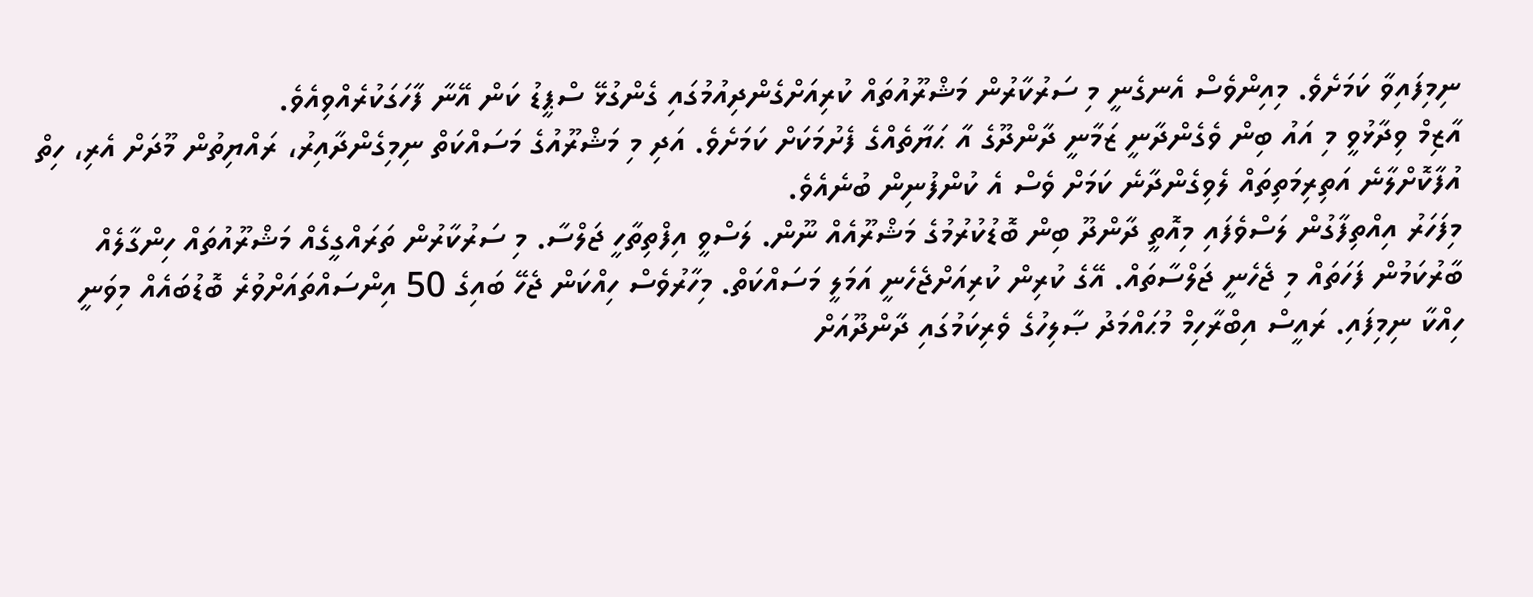ނިމިފައިވާ ކަމަށެވެ. މިއިންވެސް އެނގެނީ މި ސަރުކާރުން މަޝްރޫއުތައް ކުރިއަށްގެންދިއުމުގައި ގެންގުޅޭ ސްޕީޑު ކަން އޭނާ ފާހަގަކުރެއްވިއެވެ.
އާޒިމް ވިދާޅުވީ މި އައު ބިން ވެގެންދާނީ ޒަމާނީ ދާންދޫގެ އާ ޙަޔާތެއްގެ ފެށުމަކަށް ކަމަށެވެ. އަދި މި މަޝްރޫއުގެ މަސައްކަތް ނިމިގެންދާއިރު، ރައްޔިތުން މޫދަށް އެރި، ހިތް އުފާކޮށްލާނެ އަތިރިމަތިތައް ލެވިގެންދާނެ ކަމަށް ވެސް އެ ކުންފުނިން ބުނެއެވެ.
މިފަހަރު އިއްތިފާގުން ލަސްވެފައި މިއޮތީ ދާންދޫ ބިން ބޮޑުކުރުމުގެ މަޝްރޫއެއް ނޫން. ލަސްވީ އިފްތިތާހީ ޖަލްސާ. މި ސަރުކާރުން ތަރައްގީގެއް މަޝްރޫއުތައް ހިންގާލެއް ބާރުކަމުން ފަހަތައް މި ޖެހެނީ ޖަލްސާތައް. އޭގެ ކުރިން ކުރިއަށްޖެހެނީ އަމަލީ މަސައްކަތް. މިހާރުވެސް ހިއްކަން ޖެހޭ ބައިގެ 50 އިންސައްތައަށްވުރެ ބޮޑުބައެއް މިވަނީ ހިއްކާ ނިމިފައި. ރައީސް އިބްރާހިމް މުޙައްމަދު ޞާލިހުގެ ވެރިކަމުގައި ދާންދޫއަށް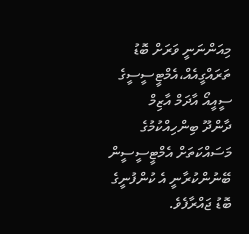މިއަންނަނީ ވަރަށް ބޮޑު ތަރައްގީއެއް،އެމްޓީސީސީގެ ސީއީއޯ އާދަމް އާޒިމް
ދާންދޫ ބިންހިއްކުމުގެ މަސައްކަތަށް އެމްޓީސީސީން ބޭނުންކުރާނީ އެ ކުންފުނީގެ ބޮޑު ޖައްރާފެވެ.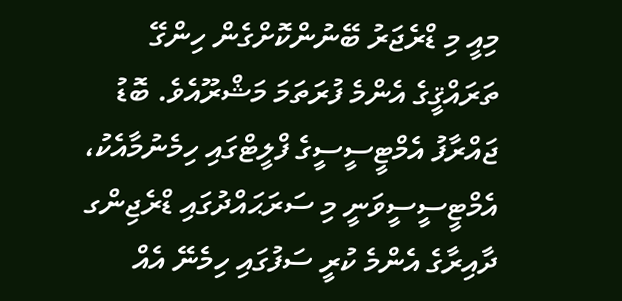މިއީ މި ޑްރެޖަރު ބޭނުންކޮށްގެން ހިންގޭ ތަރައްޤީގެ އެންމެ ފުރަތަމަ މަޝްރޫއެވެ. ބޮޑު ޖައްރާފު އެމްޓީސީސީގެ ފްލީޓްގައި ހިމެނުމާއެކު، އެމްޓީސީސީވަނީ މި ސަރަޙައްދުގައި ޑްރެޖިންގ ދާއިރާގެ އެންމެ ކުރީ ސަފުގައި ހިމެނޭ އެއް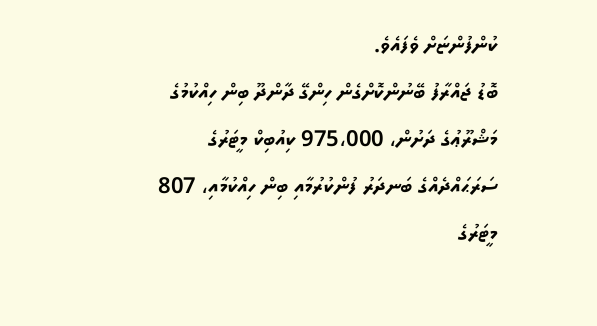ކުންފުންޏަށް ވެފައެވެ.
ބޮޑު ޖައްރާފު ބޭނުންކޮށްގެން ހިންގޭ ދާންދޫ ބިން ހިއްކުމުގެ މަޝްރޫޢުގެ ދަށުން، 975،000 ކިއުބިކް މީޓަރުގެ ސަރަޙައްދެއްގެ ބަނދަރު ފުންކުރުމާއި ބިން ހިއްކުމާއި، 807 މީޓަރުގެ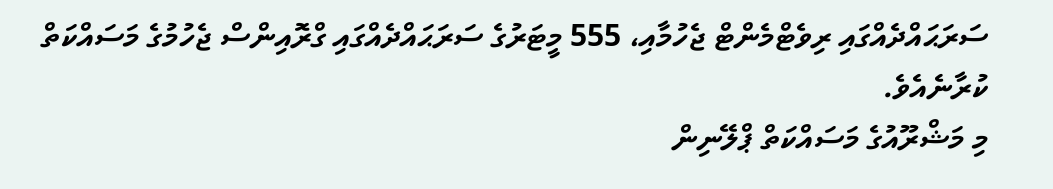ސަރަޙައްދެއްގައި ރިވެޓްމެންޓް ޖެހުމާއި، 555 މީޓަރުގެ ސަރަޙައްދެއްގައި ގްރޮއިންސް ޖެހުމުގެ މަސައްކަތް ކުރާނެއެވެ.
މި މަޝްރޫއުގެ މަސައްކަތް ޕްލޭނިން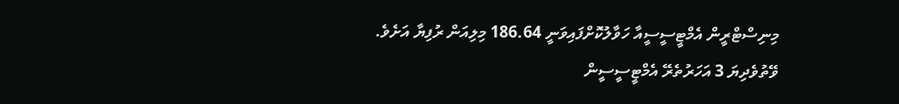މިނިސްޓްރީން އެމްޓީސީސީއާ ހަވާލުކޮށްފައިވަނީ 186.64 މިލިއަން ރުފިޔާ އަށެވެ.
ވޭތުވެދިޔަ 3 އަހަރުތެރޭ އެމްޓީސީސީން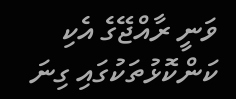ވަނީ ރާއްޖޭގެ އެކި ކަންކޮޅުތަކުގައި ގިނަ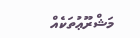މަޝްރޫޢުތަކެއް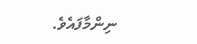ނިންމާފައެވެ.